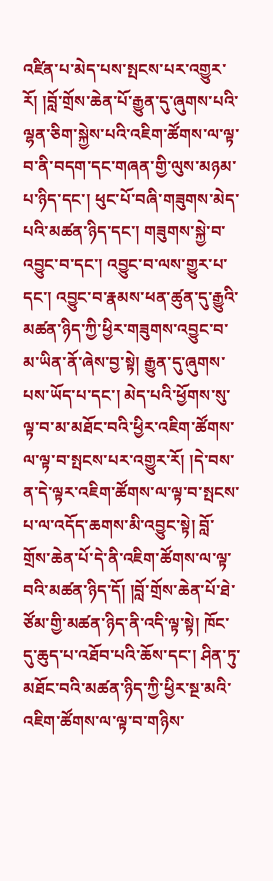འཛིན་པ་མེད་པས་སྤངས་པར་འགྱུར་རོ། །བློ་གྲོས་ཆེན་པོ་རྒྱུན་དུ་ཞུགས་པའི་ལྷན་ཅིག་སྐྱེས་པའི་འཇིག་ཚོགས་ལ་ལྟ་བ་ནི་བདག་དང་གཞན་གྱི་ལུས་མཉམ་པ་ཉིད་དང་། ཕུང་པོ་བཞི་གཟུགས་མེད་པའི་མཚན་ཉིད་དང་། གཟུགས་སྐྱེ་བ་འབྱུང་བ་དང་། འབྱུང་བ་ལས་གྱུར་པ་དང་། འབྱུང་བ་རྣམས་ཕན་ཚུན་དུ་རྒྱུའི་མཚན་ཉིད་ཀྱི་ཕྱིར་གཟུགས་འབྱུང་བ་མ་ཡིན་ནོ་ཞེས་བྱ་སྟེ། རྒྱུན་དུ་ཞུགས་པས་ཡོད་པ་དང་། མེད་པའི་ཕྱོགས་སུ་ལྟ་བ་མ་མཐོང་བའི་ཕྱིར་འཇིག་ཚོགས་ལ་ལྟ་བ་སྤངས་པར་འགྱུར་རོ། །དེ་བས་ན་དེ་ལྟར་འཇིག་ཚོགས་ལ་ལྟ་བ་སྤངས་པ་ལ་འདོད་ཆགས་མི་འབྱུང་སྟེ། བློ་གྲོས་ཆེན་པོ་དེ་ནི་འཇིག་ཚོགས་ལ་ལྟ་བའི་མཚན་ཉིད་དོ། །བློ་གྲོས་ཆེན་པོ་ཐེ་ཙོམ་གྱི་མཚན་ཉིད་ནི་འདི་ལྟ་སྟེ། ཁོང་དུ་ཆུད་པ་འཐོབ་པའི་ཆོས་དང་། ཤིན་ཏུ་མཐོང་བའི་མཚན་ཉིད་ཀྱི་ཕྱིར་སྔ་མའི་འཇིག་ཚོགས་ལ་ལྟ་བ་གཉིས་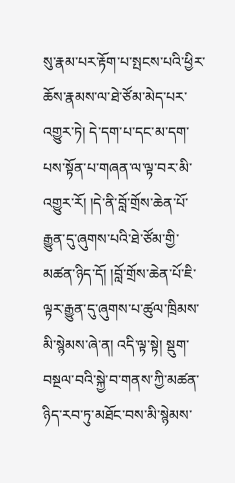སུ་རྣམ་པར་རྟོག་པ་སྤངས་པའི་ཕྱིར་ཆོས་རྣམས་ལ་ཐེ་ཙོམ་མེད་པར་འགྱུར་ཏེ། དེ་དག་པ་དང་མ་དག་པས་སྟོན་པ་གཞན་ལ་ལྟ་བར་མི་འགྱུར་རོ། །དེ་ནི་བློ་གྲོས་ཆེན་པོ་རྒྱུན་དུ་ཞུགས་པའི་ཐེ་ཙོམ་གྱི་མཚན་ཉིད་དོ། །བློ་གྲོས་ཆེན་པོ་ཇི་ལྟར་རྒྱུན་དུ་ཞུགས་པ་ཚུལ་ཁྲིམས་མི་སྙེམས་ཞེ་ན། འདི་ལྟ་སྟེ། སྡུག་བསྔལ་བའི་སྐྱེ་བ་གནས་ཀྱི་མཚན་ཉིད་རབ་ཏུ་མཐོང་བས་མི་སྙེམས་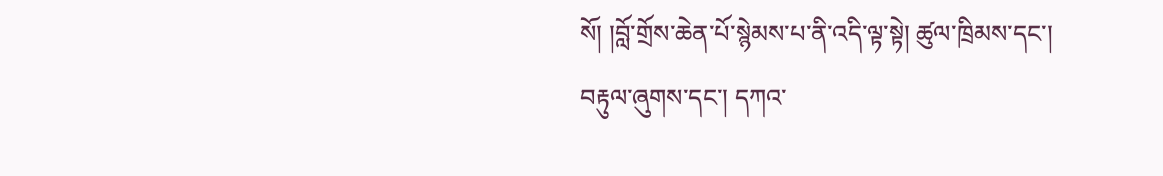སོ། །བློ་གྲོས་ཆེན་པོ་སྙེམས་པ་ནི་འདི་ལྟ་སྟེ། ཚུལ་ཁྲིམས་དང་། བརྟུལ་ཞུགས་དང་། དཀའ་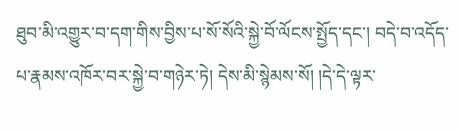ཐུབ་མི་འགྱུར་བ་དག་གིས་བྱིས་པ་སོ་སོའི་སྐྱེ་བོ་ལོངས་སྤྱོད་དང་། བདེ་བ་འདོད་པ་རྣམས་འཁོར་བར་སྐྱེ་བ་གཉེར་ཏེ། དེས་མི་སྙེམས་སོ། །དེ་དེ་ལྟར་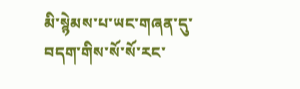མི་སྙེམས་པ་ཡང་གཞན་དུ་བདག་གིས་སོ་སོ་རང་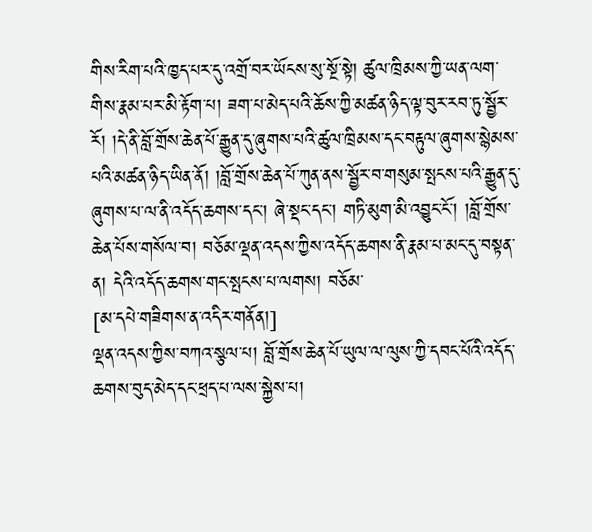གིས་རིག་པའི་ཁྱད་པར་དུ་འགྲོ་བར་ཡོངས་སུ་སྔོ་སྟེ། ཚུལ་ཁྲིམས་ཀྱི་ཡན་ལག་གིས་རྣམ་པར་མི་རྟོག་པ། ཟག་པ་མེད་པའི་ཆོས་ཀྱི་མཚན་ཉིད་ལྟ་བུར་རབ་ཏུ་སྦྱོར་རོ། །དེ་ནི་བློ་གྲོས་ཆེན་པོ་རྒྱུན་དུ་ཞུགས་པའི་ཚུལ་ཁྲིམས་དང་བརྟུལ་ཞུགས་སྙེམས་པའི་མཚན་ཉིད་ཡིན་ནོ། །བློ་གྲོས་ཆེན་པོ་ཀུན་ནས་སྦྱོར་བ་གསུམ་སྤངས་པའི་རྒྱུན་དུ་ཞུགས་པ་ལ་ནི་འདོད་ཆགས་དང་། ཞེ་སྡང་དང་། གཏི་མུག་མི་འབྱུང་ངོ་། །བློ་གྲོས་ཆེན་པོས་གསོལ་བ། བཅོམ་ལྡན་འདས་ཀྱིས་འདོད་ཆགས་ནི་རྣམ་པ་མང་དུ་བསྟན་ན། དེའི་འདོད་ཆགས་གང་སྤངས་པ་ལགས། བཅོམ་
[མ་དཔེ་གཟིགས་ན་འདིར་གནོན།]
ལྡན་འདས་ཀྱིས་བཀའ་སྩལ་པ། བློ་གྲོས་ཆེན་པོ་ཡུལ་ལ་ལུས་ཀྱི་དབང་པོའི་འདོད་ཆགས་བུད་མེད་དང་ཕྲད་པ་ལས་སྐྱེས་པ།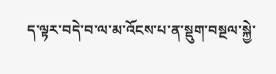ད་ལྟར་བདེ་བ་ལ་མ་འོངས་པ་ན་སྡུག་བསྔལ་སྐྱེ་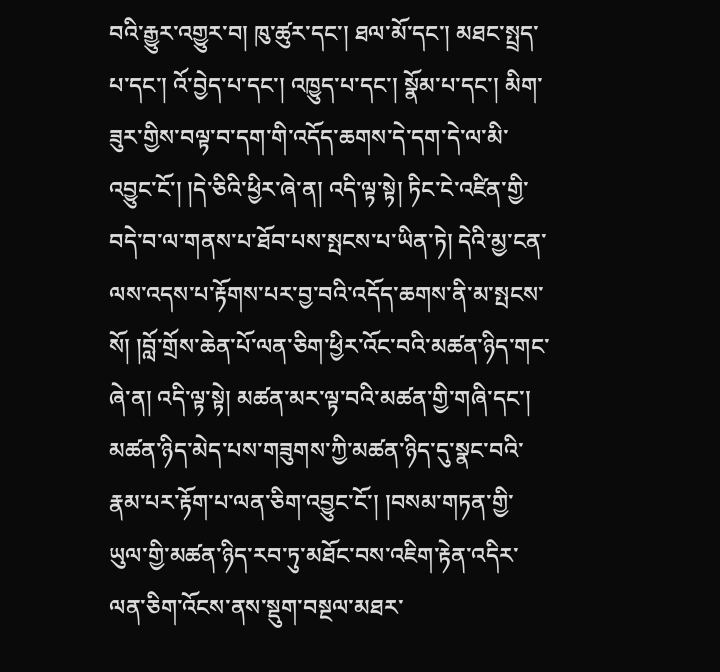བའི་རྒྱུར་འགྱུར་བ། ཁུ་ཚུར་དང་། ཐལ་མོ་དང་། མཐང་སྤྲད་པ་དང་། འོ་བྱེད་པ་དང་། འཁྱུད་པ་དང་། སྣོམ་པ་དང་། མིག་ཟུར་གྱིས་བལྟ་བ་དག་གི་འདོད་ཆགས་དེ་དག་དེ་ལ་མི་འབྱུང་ངོ་། །དེ་ཅིའི་ཕྱིར་ཞེ་ན། འདི་ལྟ་སྟེ། ཏིང་ངེ་འཛིན་གྱི་བདེ་བ་ལ་གནས་པ་ཐོབ་པས་སྤངས་པ་ཡིན་ཏེ། དེའི་མྱ་ངན་ལས་འདས་པ་རྟོགས་པར་བྱ་བའི་འདོད་ཆགས་ནི་མ་སྤངས་སོ། །བློ་གྲོས་ཆེན་པོ་ལན་ཅིག་ཕྱིར་འོང་བའི་མཚན་ཉིད་གང་ཞེ་ན། འདི་ལྟ་སྟེ། མཚན་མར་ལྟ་བའི་མཚན་གྱི་གཞི་དང་། མཚན་ཉིད་མེད་པས་གཟུགས་ཀྱི་མཚན་ཉིད་དུ་སྣང་བའི་རྣམ་པར་རྟོག་པ་ལན་ཅིག་འབྱུང་ངོ་། །བསམ་གཏན་གྱི་ཡུལ་གྱི་མཚན་ཉིད་རབ་ཏུ་མཐོང་བས་འཇིག་རྟེན་འདིར་ལན་ཅིག་འོངས་ནས་སྡུག་བསྔལ་མཐར་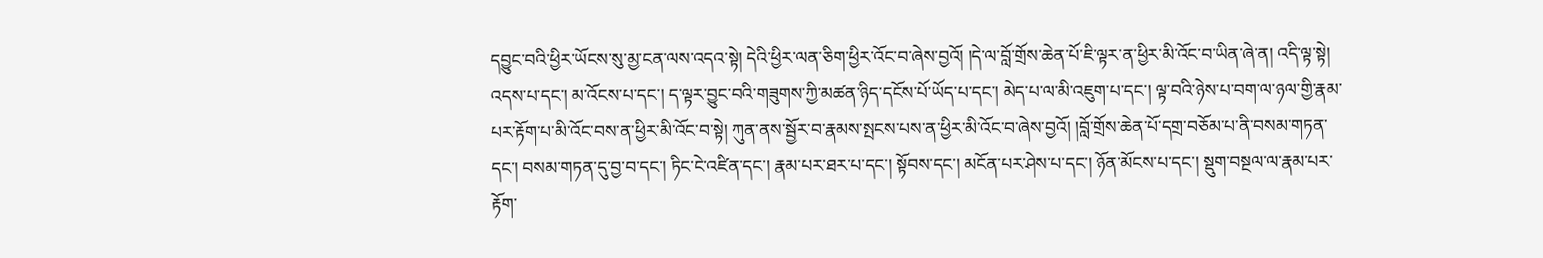དབྱུང་བའི་ཕྱིར་ཡོངས་སུ་མྱ་ངན་ལས་འདའ་སྟེ། དེའི་ཕྱིར་ལན་ཅིག་ཕྱིར་འོང་བ་ཞེས་བྱའོ། །དེ་ལ་བློ་གྲོས་ཆེན་པོ་ཇི་ལྟར་ན་ཕྱིར་མི་འོང་བ་ཡིན་ཞེ་ན། འདི་ལྟ་སྟེ། འདས་པ་དང་། མ་འོངས་པ་དང་། ད་ལྟར་བྱུང་བའི་གཟུགས་ཀྱི་མཚན་ཉིད་དངོས་པོ་ཡོད་པ་དང་། མེད་པ་ལ་མི་འཇུག་པ་དང་། ལྟ་བའི་ཉེས་པ་བག་ལ་ཉལ་གྱི་རྣམ་པར་རྟོག་པ་མི་འོང་བས་ན་ཕྱིར་མི་འོང་བ་སྟེ། ཀུན་ནས་སྦྱོར་བ་རྣམས་སྤངས་པས་ན་ཕྱིར་མི་འོང་བ་ཞེས་བྱའོ། །བློ་གྲོས་ཆེན་པོ་དགྲ་བཅོམ་པ་ནི་བསམ་གཏན་དང་། བསམ་གཏན་དུ་བྱ་བ་དང་། ཏིང་ངེ་འཛིན་དང་། རྣམ་པར་ཐར་པ་དང་། སྟོབས་དང་། མངོན་པར་ཤེས་པ་དང་། ཉོན་མོངས་པ་དང་། སྡུག་བསྔལ་ལ་རྣམ་པར་རྟོག་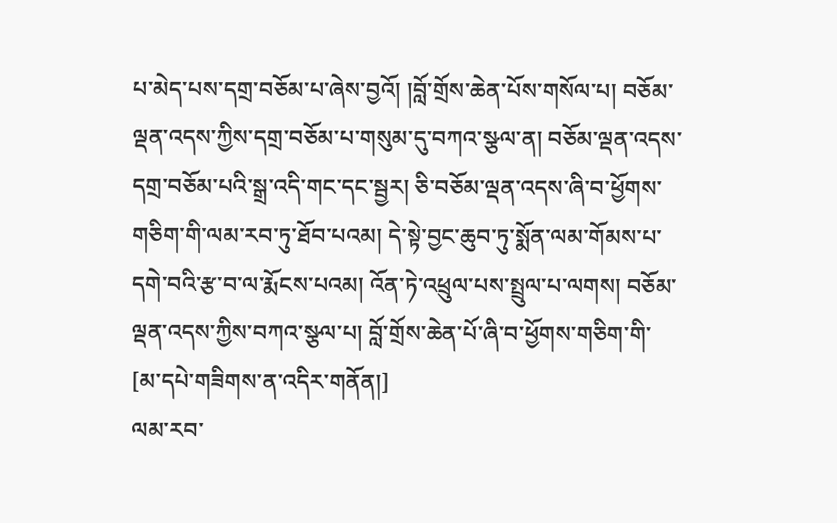པ་མེད་པས་དགྲ་བཅོམ་པ་ཞེས་བྱའོ། །བློ་གྲོས་ཆེན་པོས་གསོལ་པ། བཅོམ་ལྡན་འདས་ཀྱིས་དགྲ་བཅོམ་པ་གསུམ་དུ་བཀའ་སྩལ་ན། བཅོམ་ལྡན་འདས་དགྲ་བཅོམ་པའི་སྒྲ་འདི་གང་དང་སྦྱར། ཅི་བཅོམ་ལྡན་འདས་ཞི་བ་ཕྱོགས་གཅིག་གི་ལམ་རབ་ཏུ་ཐོབ་པའམ། དེ་སྟེ་བྱང་ཆུབ་ཏུ་སྨོན་ལམ་གོམས་པ་དགེ་བའི་རྩ་བ་ལ་རྨོངས་པའམ། འོན་ཏེ་འཕྲུལ་པས་སྤྲུལ་པ་ལགས། བཅོམ་ལྡན་འདས་ཀྱིས་བཀའ་སྩལ་པ། བློ་གྲོས་ཆེན་པོ་ཞི་བ་ཕྱོགས་གཅིག་གི་
[མ་དཔེ་གཟིགས་ན་འདིར་གནོན།]
ལམ་རབ་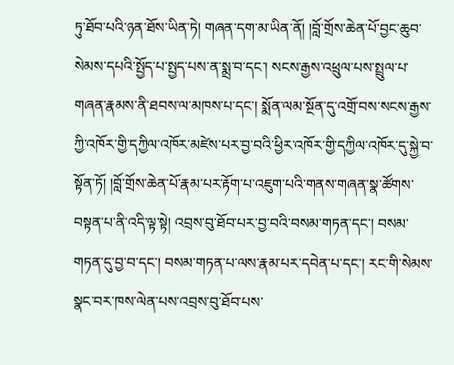ཏུ་ཐོབ་པའི་ཉན་ཐོས་ཡིན་ཏེ། གཞན་དག་མ་ཡིན་ནོ། །བློ་གྲོས་ཆེན་པོ་བྱང་ཆུབ་སེམས་དཔའི་སྤྱོད་པ་སྤྱད་པས་ན་སྨྲ་བ་དང་། སངས་རྒྱས་འཕྲུལ་པས་སྤྲུལ་པ་གཞན་རྣམས་ནི་ཐབས་ལ་མཁས་པ་དང་། སྨོན་ལམ་སྔོན་དུ་འགྲོ་བས་སངས་རྒྱས་ཀྱི་འཁོར་གྱི་དཀྱིལ་འཁོར་མཛེས་པར་བྱ་བའི་ཕྱིར་འཁོར་གྱི་དཀྱིལ་འཁོར་དུ་སྐྱེ་བ་སྟོན་ཏོ། །བློ་གྲོས་ཆེན་པོ་རྣམ་པར་རྟོག་པ་འཇུག་པའི་གནས་གཞན་སྣ་ཚོགས་བསྟན་པ་ནི་འདི་ལྟ་སྟེ། འབྲས་བུ་ཐོབ་པར་བྱ་བའི་བསམ་གཏན་དང་། བསམ་གཏན་དུ་བྱ་བ་དང་། བསམ་གཏན་པ་ལས་རྣམ་པར་དབེན་པ་དང་། རང་གི་སེམས་སྣང་བར་ཁས་ལེན་པས་འབྲས་བུ་ཐོབ་པས་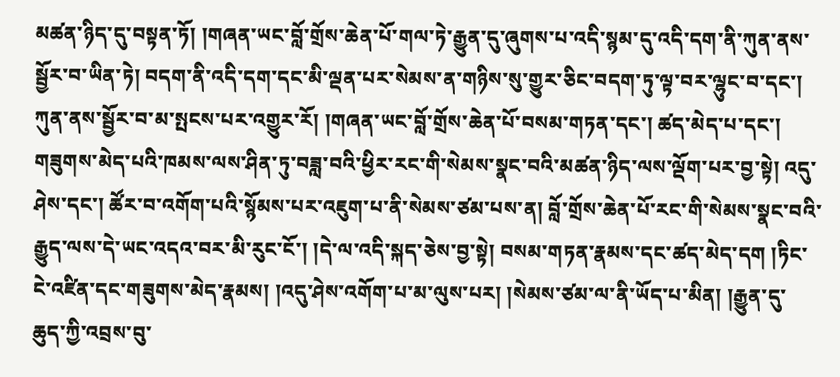མཚན་ཉིད་དུ་བསྟན་ཏོ། །གཞན་ཡང་བློ་གྲོས་ཆེན་པོ་གལ་ཏེ་རྒྱུན་དུ་ཞུགས་པ་འདི་སྙམ་དུ་འདི་དག་ནི་ཀུན་ནས་སྦྱོར་བ་ཡིན་ཏེ། བདག་ནི་འདི་དག་དང་མི་ལྡན་པར་སེམས་ན་གཉིས་སུ་གྱུར་ཅིང་བདག་ཏུ་ལྟ་བར་ལྷུང་བ་དང་། ཀུན་ནས་སྦྱོར་བ་མ་སྤངས་པར་འགྱུར་རོ། །གཞན་ཡང་བློ་གྲོས་ཆེན་པོ་བསམ་གཏན་དང་། ཚད་མེད་པ་དང་། གཟུགས་མེད་པའི་ཁམས་ལས་ཤིན་ཏུ་བཟླ་བའི་ཕྱིར་རང་གི་སེམས་སྣང་བའི་མཚན་ཉིད་ལས་ལྡོག་པར་བྱ་སྟེ། འདུ་ཤེས་དང་། ཚོར་བ་འགོག་པའི་སྙོམས་པར་འཇུག་པ་ནི་སེམས་ཙམ་པས་ན། བློ་གྲོས་ཆེན་པོ་རང་གི་སེམས་སྣང་བའི་རྒྱུད་ལས་དེ་ཡང་འདའ་བར་མི་རུང་ངོ་། །དེ་ལ་འདི་སྐད་ཅེས་བྱ་སྟེ། བསམ་གཏན་རྣམས་དང་ཚད་མེད་དག །ཏིང་ངེ་འཛིན་དང་གཟུགས་མེད་རྣམས། །འདུ་ཤེས་འགོག་པ་མ་ལུས་པར། །སེམས་ཙམ་ལ་ནི་ཡོད་པ་མིན། །རྒྱུན་དུ་ཆུད་ཀྱི་འབྲས་བུ་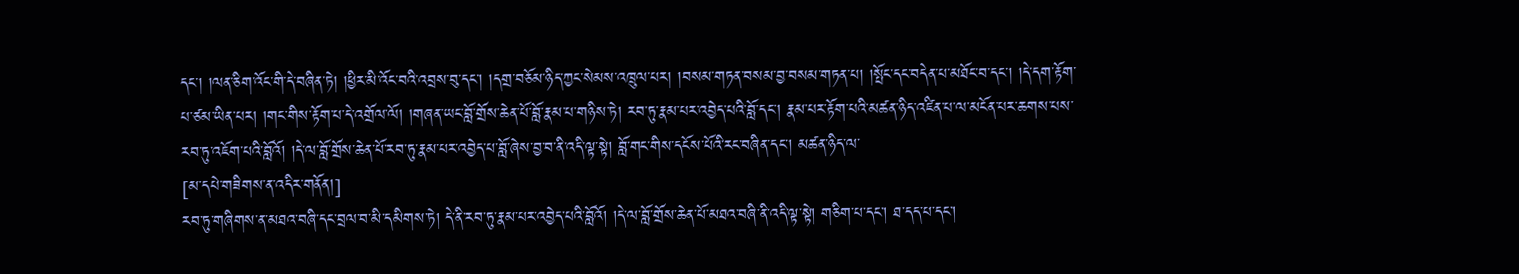དང་། །ལན་ཅིག་འོང་གི་དེ་བཞིན་ཏེ། །ཕྱིར་མི་འོང་བའི་འབྲས་བུ་དང་། །དགྲ་བཅོམ་ཉིད་ཀྱང་སེམས་འཁྲུལ་པར། །བསམ་གཏན་བསམ་བྱ་བསམ་གཏན་པ། །སྤོང་དང་བདེན་པ་མཐོང་བ་དང་། །དེ་དག་རྟོག་པ་ཙམ་ཡིན་པར། །གང་གིས་རྟོག་པ་དེ་འགྲོལ་ལོ། །གཞན་ཡང་བློ་གྲོས་ཆེན་པོ་བློ་རྣམ་པ་གཉིས་ཏེ། རབ་ཏུ་རྣམ་པར་འབྱེད་པའི་བློ་དང་། རྣམ་པར་རྟོག་པའི་མཚན་ཉིད་འཛིན་པ་ལ་མངོན་པར་ཆགས་པས་རབ་ཏུ་འཇོག་པའི་བློའོ། །དེ་ལ་བློ་གྲོས་ཆེན་པོ་རབ་ཏུ་རྣམ་པར་འབྱེད་པ་བློ་ཞེས་བྱ་བ་ནི་འདི་ལྟ་སྟེ། བློ་གང་གིས་དངོས་པོའི་རང་བཞིན་དང་། མཚན་ཉིད་ལ་
[མ་དཔེ་གཟིགས་ན་འདིར་གནོན།]
རབ་ཏུ་གཞིགས་ན་མཐའ་བཞི་དང་བྲལ་བ་མི་དམིགས་ཏེ། དེ་ནི་རབ་ཏུ་རྣམ་པར་འབྱེད་པའི་བློའོ། །དེ་ལ་བློ་གྲོས་ཆེན་པོ་མཐའ་བཞི་ནི་འདི་ལྟ་སྟེ། གཅིག་པ་དང་། ཐ་དད་པ་དང་།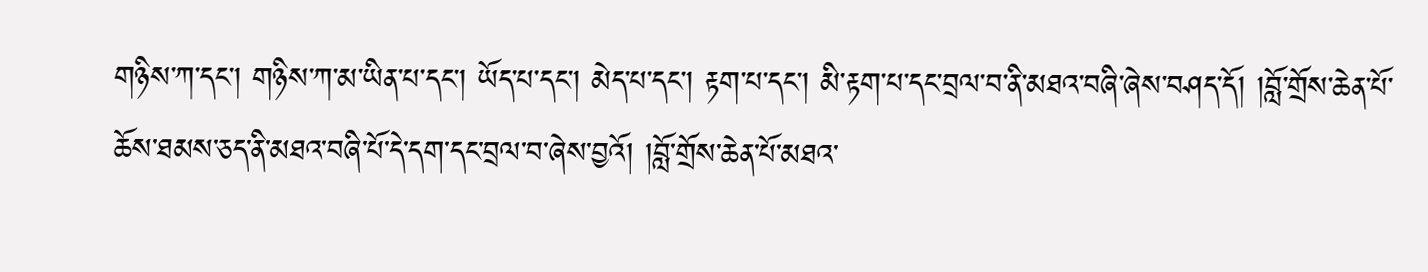གཉིས་ཀ་དང་། གཉིས་ཀ་མ་ཡིན་པ་དང་། ཡོད་པ་དང་། མེད་པ་དང་། རྟག་པ་དང་། མི་རྟག་པ་དང་བྲལ་བ་ནི་མཐའ་བཞི་ཞེས་བཤད་དོ། །བློ་གྲོས་ཆེན་པོ་ཆོས་ཐམས་ཅད་ནི་མཐའ་བཞི་པོ་དེ་དག་དང་བྲལ་བ་ཞེས་བྱའོ། །བློ་གྲོས་ཆེན་པོ་མཐའ་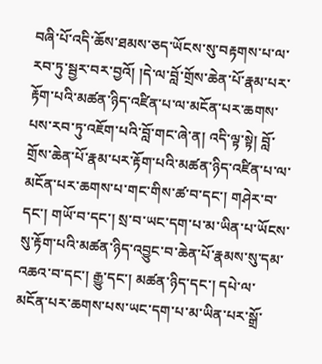བཞི་པོ་འདི་ཆོས་ཐམས་ཅད་ཡོངས་སུ་བརྟགས་པ་ལ་རབ་ཏུ་སྦྱར་བར་བྱའོ། །དེ་ལ་བློ་གྲོས་ཆེན་པོ་རྣམ་པར་རྟོག་པའི་མཚན་ཉིད་འཛིན་པ་ལ་མངོན་པར་ཆགས་པས་རབ་ཏུ་འཇོག་པའི་བློ་གང་ཞེ་ན། འདི་ལྟ་སྟེ། བློ་གྲོས་ཆེན་པོ་རྣམ་པར་རྟོག་པའི་མཚན་ཉིད་འཛིན་པ་ལ་མངོན་པར་ཆགས་པ་གང་གིས་ཚ་བ་དང་། གཤེར་བ་དང་། གཡོ་བ་དང་། སྲ་བ་ཡང་དག་པ་མ་ཡིན་པ་ཡོངས་སུ་རྟོག་པའི་མཚན་ཉིད་འབྱུང་བ་ཆེན་པོ་རྣམས་སུ་དམ་འཆའ་བ་དང་། རྒྱུ་དང་། མཚན་ཉིད་དང་། དཔེ་ལ་མངོན་པར་ཆགས་པས་ཡང་དག་པ་མ་ཡིན་པར་སྒྲོ་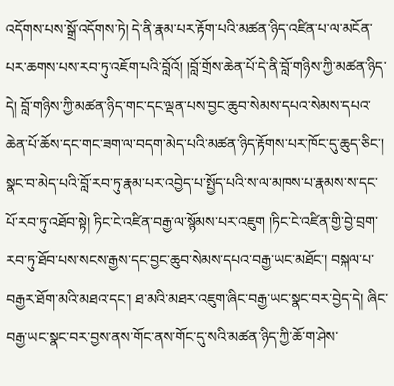འདོགས་པས་སྒྲོ་འདོགས་ཏེ། དེ་ནི་རྣམ་པར་རྟོག་པའི་མཚན་ཉིད་འཛིན་པ་ལ་མངོན་པར་ཆགས་པས་རབ་ཏུ་འཇོག་པའི་བློའོ། །བློ་གྲོས་ཆེན་པོ་དེ་ནི་བློ་གཉིས་ཀྱི་མཚན་ཉིད་དེ། བློ་གཉིས་ཀྱི་མཚན་ཉིད་གང་དང་ལྡན་པས་བྱང་ཆུབ་སེམས་དཔའ་སེམས་དཔའ་ཆེན་པོ་ཆོས་དང་གང་ཟག་ལ་བདག་མེད་པའི་མཚན་ཉིད་རྟོགས་པར་ཁོང་དུ་ཆུད་ཅིང་། སྣང་བ་མེད་པའི་བློ་རབ་ཏུ་རྣམ་པར་འབྱེད་པ་སྤྱོད་པའི་ས་ལ་མཁས་པ་རྣམས་ས་དང་པོ་རབ་ཏུ་འཐོབ་སྟེ། ཏིང་ངེ་འཛིན་བརྒྱ་ལ་སྙོམས་པར་འཇུག །ཏིང་ངེ་འཛིན་གྱི་བྱེ་བྲག་རབ་ཏུ་ཐོབ་པས་སངས་རྒྱས་དང་བྱང་ཆུབ་སེམས་དཔའ་བརྒྱ་ཡང་མཐོང་། བསྐལ་པ་བརྒྱར་ཐོག་མའི་མཐའ་དང་། ཐ་མའི་མཐར་འཇུག་ཞིང་བརྒྱ་ཡང་སྣང་བར་བྱེད་དེ། ཞིང་བརྒྱ་ཡང་སྣང་བར་བྱས་ནས་གོང་ནས་གོང་དུ་སའི་མཚན་ཉིད་ཀྱི་ཆོ་ག་ཤེས་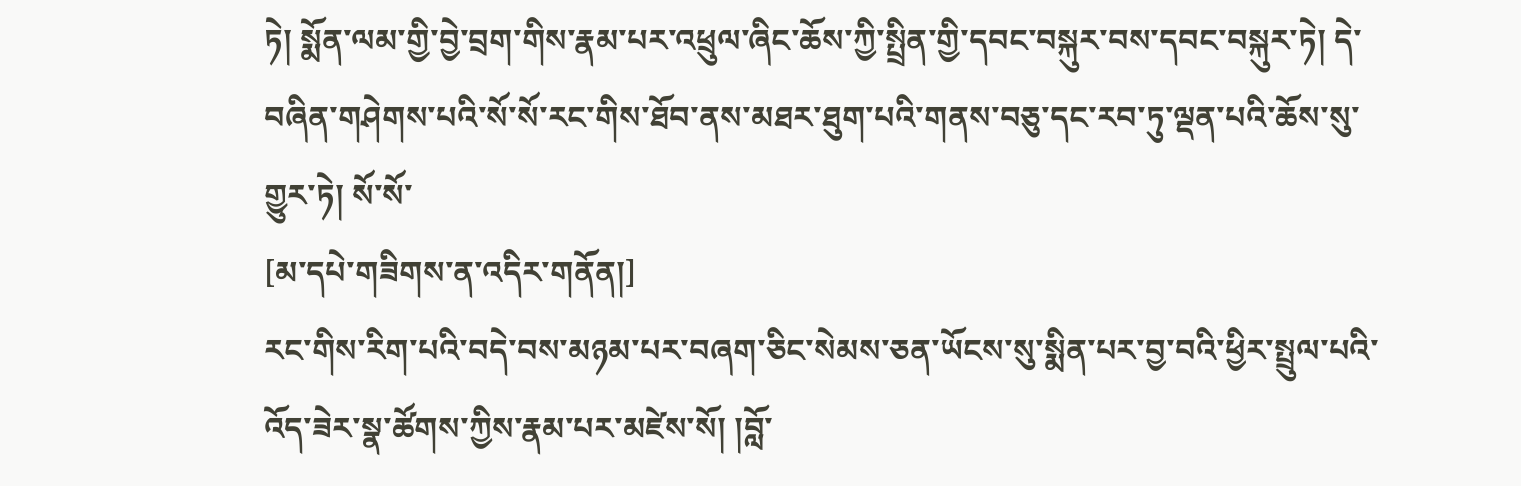ཏེ། སྨོན་ལམ་གྱི་བྱེ་བྲག་གིས་རྣམ་པར་འཕྲུལ་ཞིང་ཆོས་ཀྱི་སྤྲིན་གྱི་དབང་བསྐུར་བས་དབང་བསྐུར་ཏེ། དེ་བཞིན་གཤེགས་པའི་སོ་སོ་རང་གིས་ཐོབ་ནས་མཐར་ཐུག་པའི་གནས་བཅུ་དང་རབ་ཏུ་ལྡན་པའི་ཆོས་སུ་གྱུར་ཏེ། སོ་སོ་
[མ་དཔེ་གཟིགས་ན་འདིར་གནོན།]
རང་གིས་རིག་པའི་བདེ་བས་མཉམ་པར་བཞག་ཅིང་སེམས་ཅན་ཡོངས་སུ་སྨིན་པར་བྱ་བའི་ཕྱིར་སྤྲུལ་པའི་འོད་ཟེར་སྣ་ཚོགས་ཀྱིས་རྣམ་པར་མཛེས་སོ། །བློ་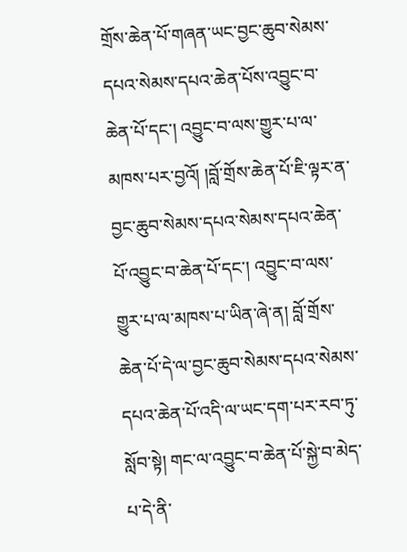གྲོས་ཆེན་པོ་གཞན་ཡང་བྱང་ཆུབ་སེམས་དཔའ་སེམས་དཔའ་ཆེན་པོས་འབྱུང་བ་ཆེན་པོ་དང་། འབྱུང་བ་ལས་གྱུར་པ་ལ་མཁས་པར་བྱའོ། །བློ་གྲོས་ཆེན་པོ་ཇི་ལྟར་ན་བྱང་ཆུབ་སེམས་དཔའ་སེམས་དཔའ་ཆེན་པོ་འབྱུང་བ་ཆེན་པོ་དང་། འབྱུང་བ་ལས་གྱུར་པ་ལ་མཁས་པ་ཡིན་ཞེ་ན། བློ་གྲོས་ཆེན་པོ་དེ་ལ་བྱང་ཆུབ་སེམས་དཔའ་སེམས་དཔའ་ཆེན་པོ་འདི་ལ་ཡང་དག་པར་རབ་ཏུ་སློབ་སྟེ། གང་ལ་འབྱུང་བ་ཆེན་པོ་སྐྱེ་བ་མེད་པ་དེ་ནི་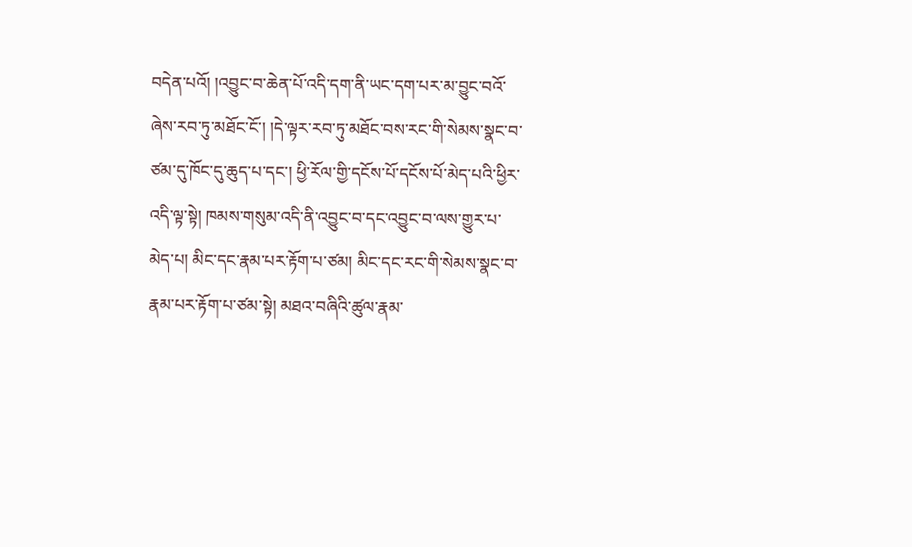བདེན་པའོ། །འབྱུང་བ་ཆེན་པོ་འདི་དག་ནི་ཡང་དག་པར་མ་བྱུང་བའོ་ཞེས་རབ་ཏུ་མཐོང་ངོ་། །དེ་ལྟར་རབ་ཏུ་མཐོང་བས་རང་གི་སེམས་སྣང་བ་ཙམ་དུ་ཁོང་དུ་ཆུད་པ་དང་། ཕྱི་རོལ་གྱི་དངོས་པོ་དངོས་པོ་མེད་པའི་ཕྱིར་འདི་ལྟ་སྟེ། ཁམས་གསུམ་འདི་ནི་འབྱུང་བ་དང་འབྱུང་བ་ལས་གྱུར་པ་མེད་པ། མིང་དང་རྣམ་པར་རྟོག་པ་ཙམ། མིང་དང་རང་གི་སེམས་སྣང་བ་རྣམ་པར་རྟོག་པ་ཙམ་སྟེ། མཐའ་བཞིའི་ཚུལ་རྣམ་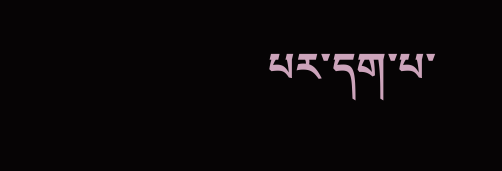པར་དག་པ་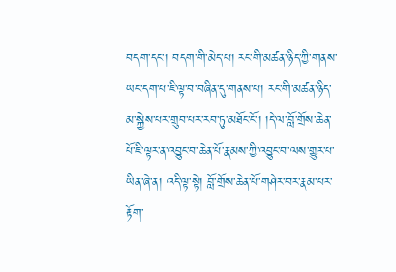བདག་དང་། བདག་གི་མེད་པ། རང་གི་མཚན་ཉིད་ཀྱི་གནས་ཡང་དག་པ་ཇི་ལྟ་བ་བཞིན་དུ་གནས་པ། རང་གི་མཚན་ཉིད་མ་སྐྱེས་པར་གྲུབ་པར་རབ་ཏུ་མཐོང་ངོ་། །དེ་ལ་བློ་གྲོས་ཆེན་པོ་ཇི་ལྟར་ན་འབྱུང་བ་ཆེན་པོ་རྣམས་ཀྱི་འབྱུང་བ་ལས་གྱུར་པ་ཡིན་ཞེ་ན། འདི་ལྟ་སྟེ། བློ་གྲོས་ཆེན་པོ་གཤེར་བར་རྣམ་པར་རྟོག་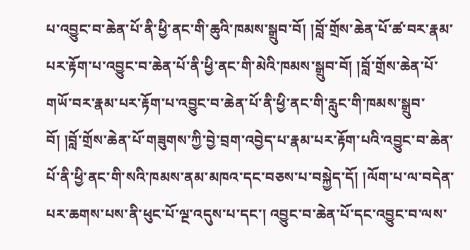པ་འབྱུང་བ་ཆེན་པོ་ནི་ཕྱི་ནང་གི་ཆུའི་ཁམས་སྒྲུབ་བོ། །བློ་གྲོས་ཆེན་པོ་ཚ་བར་རྣམ་པར་རྟོག་པ་འབྱུང་བ་ཆེན་པོ་ནི་ཕྱི་ནང་གི་མེའི་ཁམས་སྒྲུབ་བོ། །བློ་གྲོས་ཆེན་པོ་གཡོ་བར་རྣམ་པར་རྟོག་པ་འབྱུང་བ་ཆེན་པོ་ནི་ཕྱི་ནང་གི་རླུང་གི་ཁམས་སྒྲུབ་བོ། །བློ་གྲོས་ཆེན་པོ་གཟུགས་ཀྱི་བྱེ་བྲག་འབྱེད་པ་རྣམ་པར་རྟོག་པའི་འབྱུང་བ་ཆེན་པོ་ནི་ཕྱི་ནང་གི་སའི་ཁམས་ནམ་མཁའ་དང་བཅས་པ་བསྐྱེད་དོ། །ལོག་པ་ལ་བདེན་པར་ཆགས་པས་ནི་ཕུང་པོ་ལྔ་འདུས་པ་དང་། འབྱུང་བ་ཆེན་པོ་དང་འབྱུང་བ་ལས་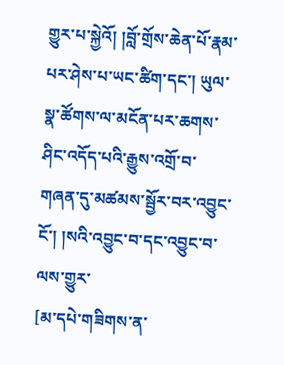གྱུར་པ་སྐྱེའོ། །བློ་གྲོས་ཆེན་པོ་རྣམ་པར་ཤེས་པ་ཡང་ཚིག་དང་། ཡུལ་སྣ་ཚོགས་ལ་མངོན་པར་ཆགས་ཤིང་འདོད་པའི་རྒྱུས་འགྲོ་བ་གཞན་དུ་མཚམས་སྦྱོར་བར་འབྱུང་ངོ་། །སའི་འབྱུང་བ་དང་འབྱུང་བ་ལས་གྱུར་
[མ་དཔེ་གཟིགས་ན་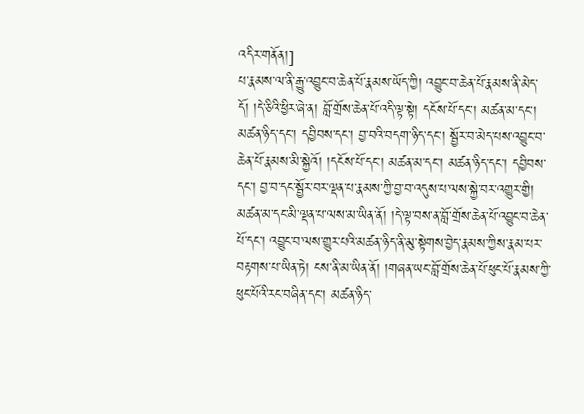འདིར་གནོན།]
པ་རྣམས་ལ་ནི་རྒྱུ་འབྱུང་བ་ཆེན་པོ་རྣམས་ཡོད་ཀྱི། འབྱུང་བ་ཆེན་པོ་རྣམས་ནི་མེད་དོ། །དེ་ཅིའི་ཕྱིར་ཞེ་ན། བློ་གྲོས་ཆེན་པོ་འདི་ལྟ་སྟེ། དངོས་པོ་དང་། མཚན་མ་དང་། མཚན་ཉིད་དང་། དབྱིབས་དང་། བྱ་བའི་བདག་ཉིད་དང་། སྦྱོར་བ་མེད་པས་འབྱུང་བ་ཆེན་པོ་རྣམས་མི་སྐྱེའོ། །དངོས་པོ་དང་། མཚན་མ་དང་། མཚན་ཉིད་དང་། དབྱིབས་དང་། བྱ་བ་དང་སྦྱོར་བར་ལྡན་པ་རྣམས་ཀྱི་བྱ་བ་འདུས་པ་ལས་སྐྱེ་བར་འགྱུར་གྱི། མཚན་མ་དང་མི་ལྡན་པ་ལས་མ་ཡིན་ནོ། །དེ་ལྟ་བས་ན་བློ་གྲོས་ཆེན་པོ་འབྱུང་བ་ཆེན་པོ་དང་། འབྱུང་བ་ལས་གྱུར་པའི་མཚན་ཉིད་ནི་མུ་སྟེགས་བྱེད་རྣམས་ཀྱིས་རྣམ་པར་བརྟགས་པ་ཡིན་ཏེ། ངས་ནི་མ་ཡིན་ནོ། །གཞན་ཡང་བློ་གྲོས་ཆེན་པོ་ཕུང་པོ་རྣམས་ཀྱི་ཕུང་པོའི་རང་བཞིན་དང་། མཚན་ཉིད་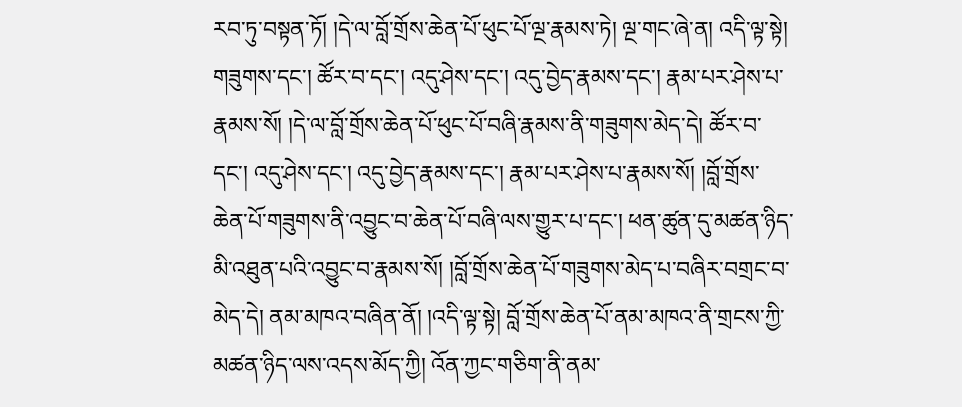རབ་ཏུ་བསྟན་ཏོ། །དེ་ལ་བློ་གྲོས་ཆེན་པོ་ཕུང་པོ་ལྔ་རྣམས་ཏེ། ལྔ་གང་ཞེ་ན། འདི་ལྟ་སྟེ། གཟུགས་དང་། ཚོར་བ་དང་། འདུ་ཤེས་དང་། འདུ་བྱེད་རྣམས་དང་། རྣམ་པར་ཤེས་པ་རྣམས་སོ། །དེ་ལ་བློ་གྲོས་ཆེན་པོ་ཕུང་པོ་བཞི་རྣམས་ནི་གཟུགས་མེད་དེ། ཚོར་བ་དང་། འདུ་ཤེས་དང་། འདུ་བྱེད་རྣམས་དང་། རྣམ་པར་ཤེས་པ་རྣམས་སོ། །བློ་གྲོས་ཆེན་པོ་གཟུགས་ནི་འབྱུང་བ་ཆེན་པོ་བཞི་ལས་གྱུར་པ་དང་། ཕན་ཚུན་དུ་མཚན་ཉིད་མི་འཐུན་པའི་འབྱུང་བ་རྣམས་སོ། །བློ་གྲོས་ཆེན་པོ་གཟུགས་མེད་པ་བཞིར་བགྲང་བ་མེད་དེ། ནམ་མཁའ་བཞིན་ནོ། །འདི་ལྟ་སྟེ། བློ་གྲོས་ཆེན་པོ་ནམ་མཁའ་ནི་གྲངས་ཀྱི་མཚན་ཉིད་ལས་འདས་མོད་ཀྱི། འོན་ཀྱང་གཅིག་ནི་ནམ་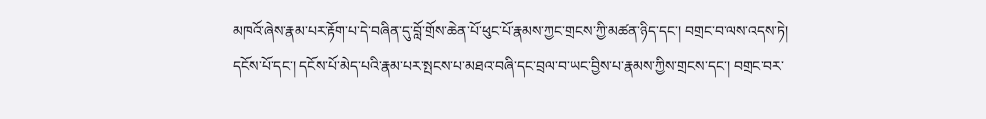མཁའོ་ཞེས་རྣམ་པར་རྟོག་པ་དེ་བཞིན་དུ་བློ་གྲོས་ཆེན་པོ་ཕུང་པོ་རྣམས་ཀྱང་གྲངས་ཀྱི་མཚན་ཉིད་དང་། བགྲང་བ་ལས་འདས་ཏེ། དངོས་པོ་དང་། དངོས་པོ་མེད་པའི་རྣམ་པར་སྤངས་པ་མཐའ་བཞི་དང་བྲལ་བ་ཡང་བྱིས་པ་རྣམས་ཀྱིས་གྲངས་དང་། བགྲང་བར་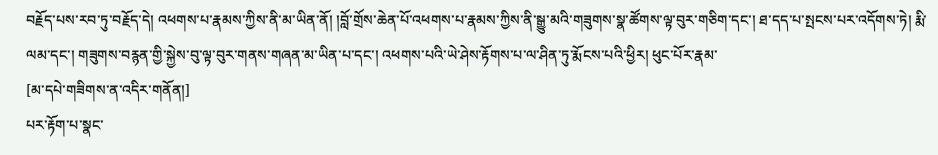བརྗོད་པས་རབ་ཏུ་བརྗོད་དེ། འཕགས་པ་རྣམས་ཀྱིས་ནི་མ་ཡིན་ནོ། །བློ་གྲོས་ཆེན་པོ་འཕགས་པ་རྣམས་ཀྱིས་ནི་སྒྱུ་མའི་གཟུགས་སྣ་ཚོགས་ལྟ་བུར་གཅིག་དང་། ཐ་དད་པ་སྤངས་པར་འདོགས་ཏེ། རྨི་ལམ་དང་། གཟུགས་བརྙན་གྱི་སྐྱེས་བུ་ལྟ་བུར་གནས་གཞན་མ་ཡིན་པ་དང་། འཕགས་པའི་ཡེ་ཤེས་རྟོགས་པ་ལ་ཤིན་ཏུ་རྨོངས་པའི་ཕྱིར། ཕུང་པོར་རྣམ་
[མ་དཔེ་གཟིགས་ན་འདིར་གནོན།]
པར་རྟོག་པ་སྣང་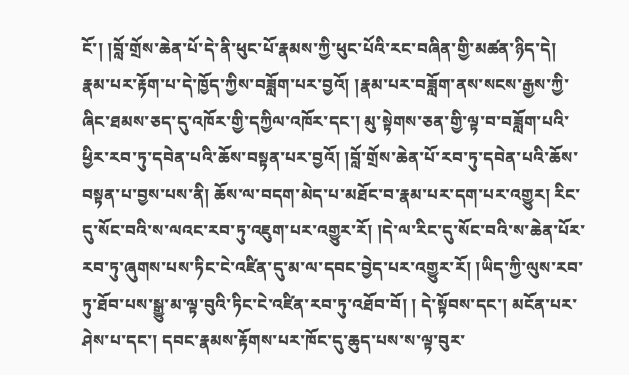ངོ་། །བློ་གྲོས་ཆེན་པོ་དེ་ནི་ཕུང་པོ་རྣམས་ཀྱི་ཕུང་པོའི་རང་བཞིན་གྱི་མཚན་ཉིད་དེ། རྣམ་པར་རྟོག་པ་དེ་ཁྱོད་ཀྱིས་བཟློག་པར་བྱའོ། །རྣམ་པར་བཟློག་ནས་སངས་རྒྱས་ཀྱི་ཞིང་ཐམས་ཅད་དུ་འཁོར་གྱི་དཀྱིལ་འཁོར་དང་། མུ་སྟེགས་ཅན་གྱི་ལྟ་བ་བཟློག་པའི་ཕྱིར་རབ་ཏུ་དབེན་པའི་ཆོས་བསྟན་པར་བྱའོ། །བློ་གྲོས་ཆེན་པོ་རབ་ཏུ་དབེན་པའི་ཆོས་བསྟན་པ་བྱས་པས་ནི། ཆོས་ལ་བདག་མེད་པ་མཐོང་བ་རྣམ་པར་དག་པར་འགྱུར། རིང་དུ་སོང་བའི་ས་ལའང་རབ་ཏུ་འཇུག་པར་འགྱུར་རོ། །དེ་ལ་རིང་དུ་སོང་བའི་ས་ཆེན་པོར་རབ་ཏུ་ཞུགས་པས་ཏིང་ངེ་འཛིན་དུ་མ་ལ་དབང་བྱེད་པར་འགྱུར་རོ། །ཡིད་ཀྱི་ལུས་རབ་ཏུ་ཐོབ་པས་སྒྱུ་མ་ལྟ་བུའི་ཏིང་ངེ་འཛིན་རབ་ཏུ་འཐོབ་བོ། ། དེ་སྟོབས་དང་། མངོན་པར་ཤེས་པ་དང་། དབང་རྣམས་རྟོགས་པར་ཁོང་དུ་ཆུད་པས་ས་ལྟ་བུར་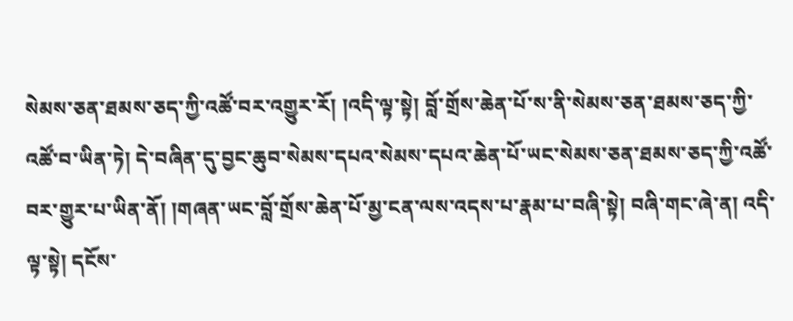སེམས་ཅན་ཐམས་ཅད་ཀྱི་འཚོ་བར་འགྱུར་རོ། །འདི་ལྟ་སྟེ། བློ་གྲོས་ཆེན་པོ་ས་ནི་སེམས་ཅན་ཐམས་ཅད་ཀྱི་འཚོ་བ་ཡིན་ཏེ། དེ་བཞིན་དུ་བྱང་ཆུབ་སེམས་དཔའ་སེམས་དཔའ་ཆེན་པོ་ཡང་སེམས་ཅན་ཐམས་ཅད་ཀྱི་འཚོ་བར་གྱུར་པ་ཡིན་ནོ། །གཞན་ཡང་བློ་གྲོས་ཆེན་པོ་མྱ་ངན་ལས་འདས་པ་རྣམ་པ་བཞི་སྟེ། བཞི་གང་ཞེ་ན། འདི་ལྟ་སྟེ། དངོས་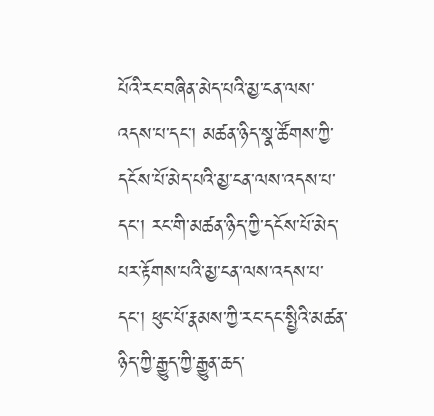པོའི་རང་བཞིན་མེད་པའི་མྱ་ངན་ལས་འདས་པ་དང་། མཚན་ཉིད་སྣ་ཚོགས་ཀྱི་དངོས་པོ་མེད་པའི་མྱ་ངན་ལས་འདས་པ་དང་། རང་གི་མཚན་ཉིད་ཀྱི་དངོས་པོ་མེད་པར་རྟོགས་པའི་མྱ་ངན་ལས་འདས་པ་དང་། ཕུང་པོ་རྣམས་ཀྱི་རང་དང་སྤྱིའི་མཚན་ཉིད་ཀྱི་རྒྱུད་ཀྱི་རྒྱུན་ཆད་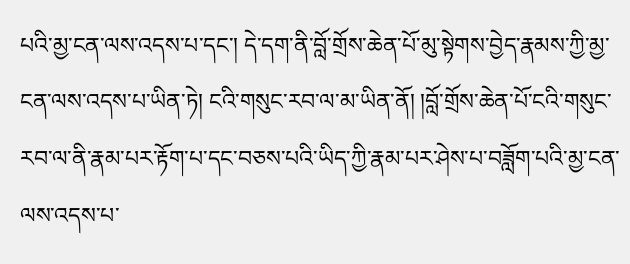པའི་མྱ་ངན་ལས་འདས་པ་དང་། དེ་དག་ནི་བློ་གྲོས་ཆེན་པོ་མུ་སྟེགས་བྱེད་རྣམས་ཀྱི་མྱ་ངན་ལས་འདས་པ་ཡིན་ཏེ། ངའི་གསུང་རབ་ལ་མ་ཡིན་ནོ། །བློ་གྲོས་ཆེན་པོ་ངའི་གསུང་རབ་ལ་ནི་རྣམ་པར་རྟོག་པ་དང་བཅས་པའི་ཡིད་ཀྱི་རྣམ་པར་ཤེས་པ་བཟློག་པའི་མྱ་ངན་ལས་འདས་པ་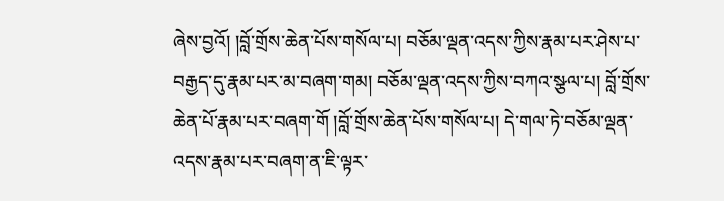ཞེས་བྱའོ། །བློ་གྲོས་ཆེན་པོས་གསོལ་པ། བཅོམ་ལྡན་འདས་ཀྱིས་རྣམ་པར་ཤེས་པ་བརྒྱད་དུ་རྣམ་པར་མ་བཞག་གམ། བཅོམ་ལྡན་འདས་ཀྱིས་བཀའ་སྩལ་པ། བློ་གྲོས་ཆེན་པོ་རྣམ་པར་བཞག་གོ །བློ་གྲོས་ཆེན་པོས་གསོལ་པ། དེ་གལ་ཏེ་བཅོམ་ལྡན་འདས་རྣམ་པར་བཞག་ན་ཇི་ལྟར་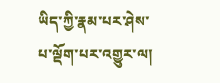ཡིད་ཀྱི་རྣམ་པར་ཤེས་པ་ལྡོག་པར་འགྱུར་ལ།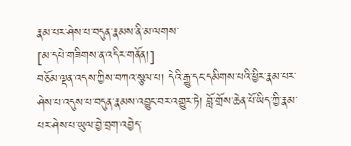རྣམ་པར་ཤེས་པ་བདུན་རྣམས་ནི་མ་ལགས་
[མ་དཔེ་གཟིགས་ན་འདིར་གནོན།]
བཅོམ་ལྡན་འདས་ཀྱིས་བཀའ་སྩལ་པ། དེའི་རྒྱུ་དང་དམིགས་པའི་ཕྱིར་རྣམ་པར་ཤེས་པ་འདུས་པ་བདུན་རྣམས་འབྱུང་བར་འགྱུར་ཏེ། བློ་གྲོས་ཆེན་པོ་ཡིད་ཀྱི་རྣམ་པར་ཤེས་པ་ཡུལ་བྱེ་བྲག་འབྱེད་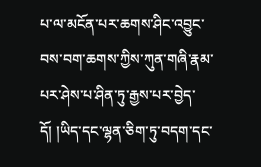པ་ལ་མངོན་པར་ཆགས་ཤིང་འབྱུང་བས་བག་ཆགས་ཀྱིས་ཀུན་གཞི་རྣམ་པར་ཤེས་པ་ཤིན་ཏུ་རྒྱས་པར་བྱེད་དོ། །ཡིད་དང་ལྷན་ཅིག་ཏུ་བདག་དང་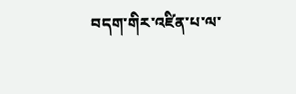བདག་གིར་འཛིན་པ་ལ་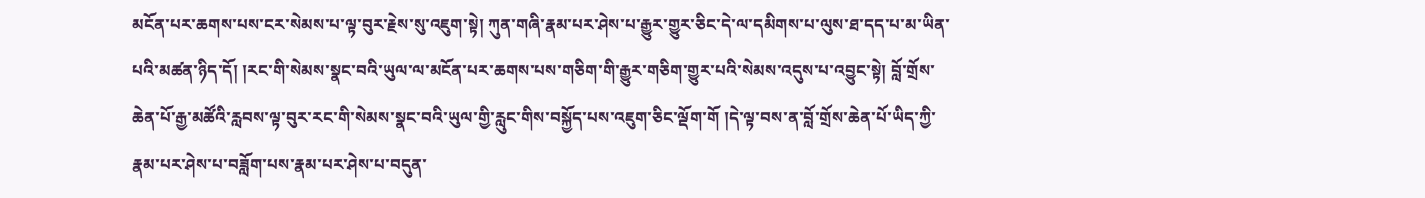མངོན་པར་ཆགས་པས་ངར་སེམས་པ་ལྟ་བུར་རྗེས་སུ་འཇུག་སྟེ། ཀུན་གཞི་རྣམ་པར་ཤེས་པ་རྒྱུར་གྱུར་ཅིང་དེ་ལ་དམིགས་པ་ལུས་ཐ་དད་པ་མ་ཡིན་པའི་མཚན་ཉིད་དོ། །རང་གི་སེམས་སྣང་བའི་ཡུལ་ལ་མངོན་པར་ཆགས་པས་གཅིག་གི་རྒྱུར་གཅིག་གྱུར་པའི་སེམས་འདུས་པ་འབྱུང་སྟེ། བློ་གྲོས་ཆེན་པོ་རྒྱ་མཚོའི་རླབས་ལྟ་བུར་རང་གི་སེམས་སྣང་བའི་ཡུལ་གྱི་རླུང་གིས་བསྐྱོད་པས་འཇུག་ཅིང་ལྡོག་གོ །དེ་ལྟ་བས་ན་བློ་གྲོས་ཆེན་པོ་ཡིད་ཀྱི་རྣམ་པར་ཤེས་པ་བཟློག་པས་རྣམ་པར་ཤེས་པ་བདུན་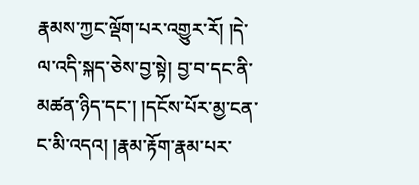རྣམས་ཀྱང་ལྡོག་པར་འགྱུར་རོ། །དེ་ལ་འདི་སྐད་ཅེས་བྱ་སྟེ། བྱ་བ་དང་ནི་མཚན་ཉིད་དང་། །དངོས་པོར་མྱ་ངན་ང་མི་འདའ། །རྣམ་རྟོག་རྣམ་པར་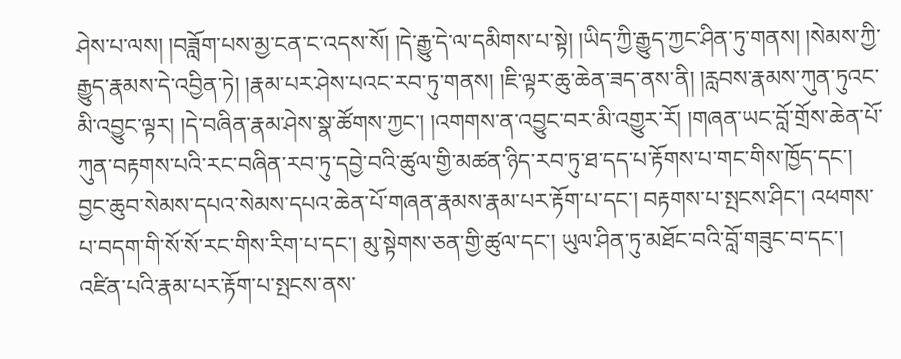ཤེས་པ་ལས། །བཟློག་པས་མྱ་ངན་ང་འདས་སོ། །དེ་རྒྱུ་དེ་ལ་དམིགས་པ་སྟེ། །ཡིད་ཀྱི་རྒྱུད་ཀྱང་ཤིན་ཏུ་གནས། །སེམས་ཀྱི་རྒྱུད་རྣམས་དེ་འབྱིན་ཏེ། །རྣམ་པར་ཤེས་པའང་རབ་ཏུ་གནས། །ཇི་ལྟར་ཆུ་ཆེན་ཟད་ནས་ནི། །རླབས་རྣམས་ཀུན་ཏུའང་མི་འབྱུང་ལྟར། །དེ་བཞིན་རྣམ་ཤེས་སྣ་ཚོགས་ཀྱང་། །འགགས་ན་འབྱུང་བར་མི་འགྱུར་རོ། །གཞན་ཡང་བློ་གྲོས་ཆེན་པོ་ཀུན་བརྟགས་པའི་རང་བཞིན་རབ་ཏུ་དབྱེ་བའི་ཚུལ་གྱི་མཚན་ཉིད་རབ་ཏུ་ཐ་དད་པ་རྟོགས་པ་གང་གིས་ཁྱོད་དང་། བྱང་ཆུབ་སེམས་དཔའ་སེམས་དཔའ་ཆེན་པོ་གཞན་རྣམས་རྣམ་པར་རྟོག་པ་དང་། བརྟགས་པ་སྤངས་ཤིང་། འཕགས་པ་བདག་གི་སོ་སོ་རང་གིས་རིག་པ་དང་། མུ་སྟེགས་ཅན་གྱི་ཚུལ་དང་། ཡུལ་ཤིན་ཏུ་མཐོང་བའི་བློ་གཟུང་བ་དང་། འཛིན་པའི་རྣམ་པར་རྟོག་པ་སྤངས་ནས་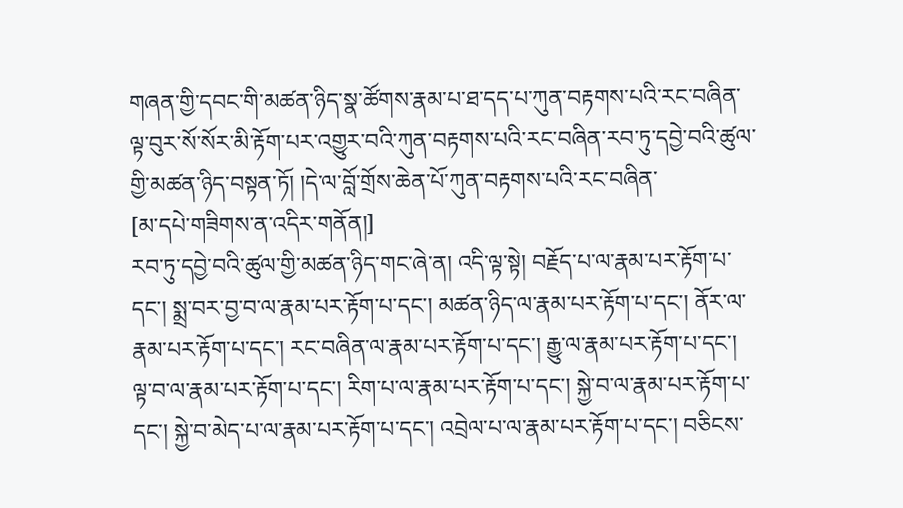གཞན་གྱི་དབང་གི་མཚན་ཉིད་སྣ་ཚོགས་རྣམ་པ་ཐ་དད་པ་ཀུན་བརྟགས་པའི་རང་བཞིན་ལྟ་བུར་སོ་སོར་མི་རྟོག་པར་འགྱུར་བའི་ཀུན་བརྟགས་པའི་རང་བཞིན་རབ་ཏུ་དབྱེ་བའི་ཚུལ་གྱི་མཚན་ཉིད་བསྟན་ཏོ། །དེ་ལ་བློ་གྲོས་ཆེན་པོ་ཀུན་བརྟགས་པའི་རང་བཞིན་
[མ་དཔེ་གཟིགས་ན་འདིར་གནོན།]
རབ་ཏུ་དབྱེ་བའི་ཚུལ་གྱི་མཚན་ཉིད་གང་ཞེ་ན། འདི་ལྟ་སྟེ། བརྗོད་པ་ལ་རྣམ་པར་རྟོག་པ་དང་། སྨྲ་བར་བྱ་བ་ལ་རྣམ་པར་རྟོག་པ་དང་། མཚན་ཉིད་ལ་རྣམ་པར་རྟོག་པ་དང་། ནོར་ལ་རྣམ་པར་རྟོག་པ་དང་། རང་བཞིན་ལ་རྣམ་པར་རྟོག་པ་དང་། རྒྱུ་ལ་རྣམ་པར་རྟོག་པ་དང་། ལྟ་བ་ལ་རྣམ་པར་རྟོག་པ་དང་། རིག་པ་ལ་རྣམ་པར་རྟོག་པ་དང་། སྐྱེ་བ་ལ་རྣམ་པར་རྟོག་པ་དང་། སྐྱེ་བ་མེད་པ་ལ་རྣམ་པར་རྟོག་པ་དང་། འབྲེལ་པ་ལ་རྣམ་པར་རྟོག་པ་དང་། བཅིངས་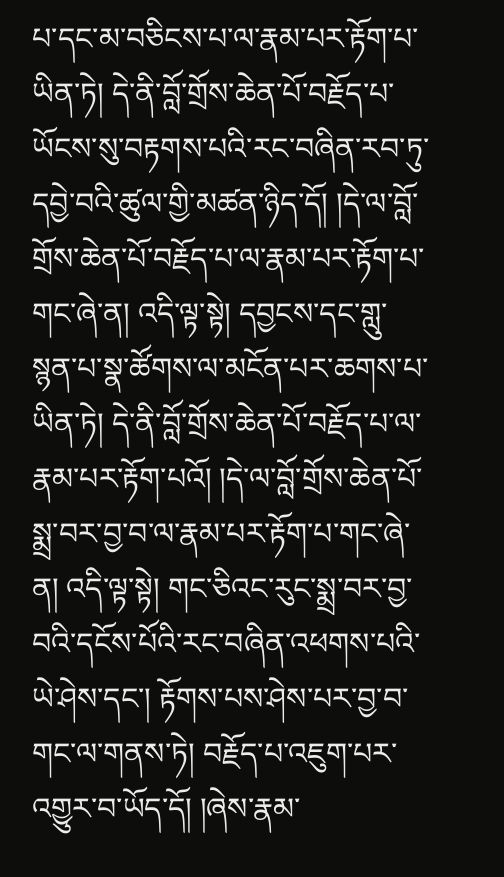པ་དང་མ་བཅིངས་པ་ལ་རྣམ་པར་རྟོག་པ་ཡིན་ཏེ། དེ་ནི་བློ་གྲོས་ཆེན་པོ་བརྗོད་པ་ཡོངས་སུ་བརྟགས་པའི་རང་བཞིན་རབ་ཏུ་དབྱེ་བའི་ཚུལ་གྱི་མཚན་ཉིད་དོ། །དེ་ལ་བློ་གྲོས་ཆེན་པོ་བརྗོད་པ་ལ་རྣམ་པར་རྟོག་པ་གང་ཞེ་ན། འདི་ལྟ་སྟེ། དབྱངས་དང་གླུ་སྙན་པ་སྣ་ཚོགས་ལ་མངོན་པར་ཆགས་པ་ཡིན་ཏེ། དེ་ནི་བློ་གྲོས་ཆེན་པོ་བརྗོད་པ་ལ་རྣམ་པར་རྟོག་པའོ། །དེ་ལ་བློ་གྲོས་ཆེན་པོ་སྨྲ་བར་བྱ་བ་ལ་རྣམ་པར་རྟོག་པ་གང་ཞེ་ན། འདི་ལྟ་སྟེ། གང་ཅིའང་རུང་སྨྲ་བར་བྱ་བའི་དངོས་པོའི་རང་བཞིན་འཕགས་པའི་ཡེ་ཤེས་དང་། རྟོགས་པས་ཤེས་པར་བྱ་བ་གང་ལ་གནས་ཏེ། བརྗོད་པ་འཇུག་པར་འགྱུར་བ་ཡོད་དོ། །ཞེས་རྣམ་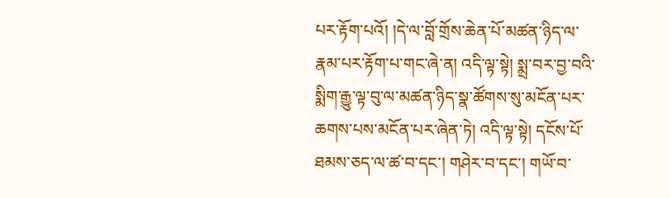པར་རྟོག་པའོ། །དེ་ལ་བློ་གྲོས་ཆེན་པོ་མཚན་ཉིད་ལ་རྣམ་པར་རྟོག་པ་གང་ཞེ་ན། འདི་ལྟ་སྟེ། སྨྲ་བར་བྱ་བའི་སྨིག་རྒྱུ་ལྟ་བུ་ལ་མཚན་ཉིད་སྣ་ཚོགས་སུ་མངོན་པར་ཆགས་པས་མངོན་པར་ཞེན་ཏེ། འདི་ལྟ་སྟེ། དངོས་པོ་ཐམས་ཅད་ལ་ཚ་བ་དང་། གཤེར་བ་དང་། གཡོ་བ་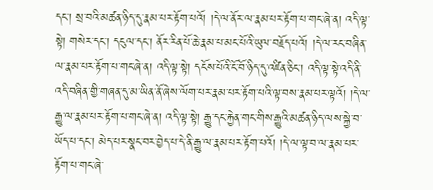དང་། སྲ་བའི་མཚན་ཉིད་དུ་རྣམ་པར་རྟོག་པའོ། །དེ་ལ་ནོར་ལ་རྣམ་པར་རྟོག་པ་གང་ཞེ་ན། འདི་ལྟ་སྟེ། གསེར་དང་། དངུལ་དང་། ནོར་རིན་པོ་ཆེ་རྣམ་པ་མང་པོའི་ཡུལ་བརྗོད་པའོ། །དེ་ལ་རང་བཞིན་ལ་རྣམ་པར་རྟོག་པ་གང་ཞེ་ན། འདི་ལྟ་སྟེ། དངོས་པོའི་ངོ་བོ་ཉིད་དུ་འཛིན་ཅིང་། འདི་ལྟ་སྟེ་འདི་ནི་འདི་བཞིན་གྱི་གཞན་དུ་མ་ཡིན་ནོ་ཞེས་ལོག་པར་རྣམ་པར་རྟོག་པའི་ལྟ་བས་རྣམ་པར་ལྟའོ། །དེ་ལ་རྒྱུ་ལ་རྣམ་པར་རྟོག་པ་གང་ཞེ་ན། འདི་ལྟ་སྟེ། རྒྱུ་དང་རྐྱེན་གང་གིས་རྒྱུའི་མཚན་ཉིད་ལས་སྐྱེ་བ་ཡོད་པ་དང་། མེད་པར་སྣང་བར་བྱེད་པ་དེ་ནི་རྒྱུ་ལ་རྣམ་པར་རྟོག་པའོ། །དེ་ལ་ལྟ་བ་ལ་རྣམ་པར་རྟོག་པ་གང་ཞེ་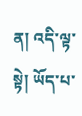ན། འདི་ལྟ་སྟེ། ཡོད་པ་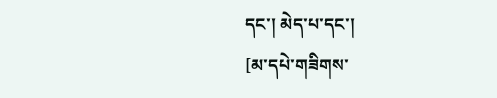དང་། མེད་པ་དང་།
[མ་དཔེ་གཟིགས་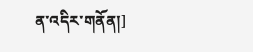ན་འདིར་གནོན།]